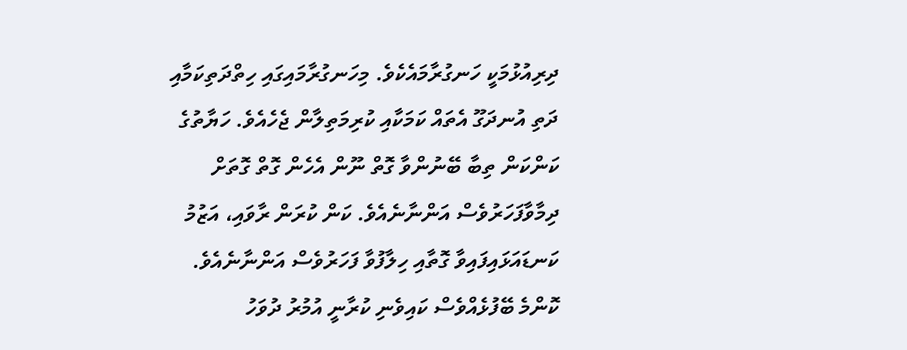ދިރިއުޅުމަކީ ހަނގުރާމައެކެވެ. މިހަނގުރާމައިގައި ހިތްދަތިކަމާއި ދަތި އުނދަގޫ އެތައް ކަމަކާއި ކުރިމަތިލާން ޖެހެއެވެ. ހަޔާތުގެ ކަންކަން ތިބާ ބޭނުންވާ ގޮތް ނޫން އެހެން ގޮތް ގޮތަށް ދިމާވާފަހަރުވެސް އަންނާނެއެވެ. ކަން ކުރަން ރާވައި، އަޒުމު ކަނޑައަޅައިފައިވާ ގޮތާއި ހިލާފުވާ ފަހަރުވެސް އަންނާނެއެވެ. ކޮންމެ ބޭފުޅެއްވެސް ކައިވެނި ކުރާނީ އުމުރު ދުވަހު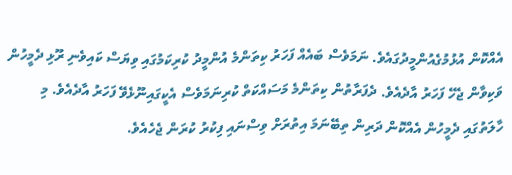އެއްކޮން އުޅުމުގެއުންމީދުގައެވެ. ނަމަވެސް ބައެއް ފަހަރު ކިތަންމެ އުންމީދު ކުރިކަމުގައި ވިޔަސް ކައިވެނި ރޫޅި ދެމީހުން ވަކިވާން ޖެހޭ ފަހަރު އާދެއެވެ. ދެފަރާތުން ކިތަންމެ މަސައްކަތް ކުރިނަމަވެސް އެކީގައިނޫޅެވޭ ފަހަރު އާދެއެވެ. މި ހާލަތުގައި ދެމީހުން އެއްކޮން ދަރިން ތިބޭނަމަ އިތުރަށް ވިސްނައި ފިކުރު ކުރަން ޖެހެއެވެ.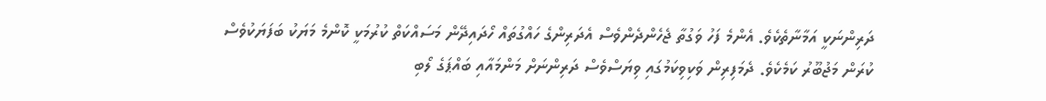ދަރިންނަކީ އަމާނާތެކެވެ. އެންމެ ފަހު ވަގުތާ ޖެހެންދެންވެސް އެދަރިންގެ ހައްގުތައް ހޯދައިދޭން މަސައްކަތް ކުރުމަކީ ކޮންމެ މަޔަކު ބަފަޔަކުވެސް ކުރަން މަޖުބޫރު ކަމެކެވެ. ދެމަފިރިން ވަކިވިކަމުގައި ވިޔަސްވެސް ދަރިންނަށް މަންމައާއި ބައްޕަގެ ލޯބި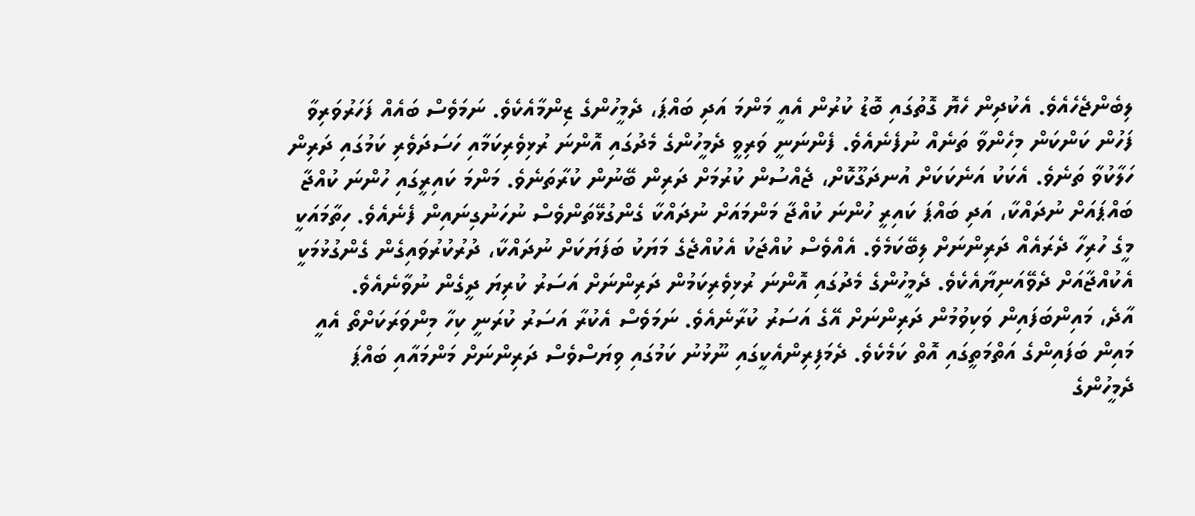ލިބެންޖެހެއެވެ. އެކުދިން ހެޔޮ ގޮތުގައި ބޮޑު ކުރުން އެއީ މަންމަ އަދި ބައްޕަ، ދެމީހުންގެ ޒިންމާއެކެވެ. ނަމަވެސް ބައެއް ފަހަރުވަރިވާ ފަހުން ކަންކަން މިހެންވާ ތަނެއް ނުފެނެއެވެ. ފެންނަނީ ވަރިވީ ދެމީހުންގެ މެދުގައި އޮންނަ ރުޅިވެރިކަމާއި ހަސަދަވެރި ކަމުގައި ދަރިން ހަލާކުވާ ތަނެވެ. އެކަކު އަނެކަކަށް އުނދަގޫކޮށް، ޖެއްސުން ކުރުމަށް ދަރިން ބޭނުން ކުރާތަނެވެ. މަންމަ ކައިރީގައި ހުންނަ ކުއްޖާ ބައްޕައަށް ނުދައްކާ، އަދި ބައްޕަ ކައިރީ ހުންނަ ކުއްޖާ މަންމައަށް ނުދައްކާ ގެންގުޅޭތަންވެސް ނުހަނުގިނައިން ފެނެއެވެ. ހިތާމައަކީ މީގެ ހުރިހާ ދެރައެއް ދަރިންނަށް ލިބޭކަމެވެ. އެއްވެސް ކުއްޖަކު އެކުއްޖެގެ މަޔަކު ބަފަޔަކަށް ނުދައްކާ، ދުރުކުރުވައިގެން ގެންގުޅުމަކީ އެކުއްޖާއަށް ދެވޭއަނިޔާއެކެވެ. ދެމީހުންގެ މެދުގައި އޮންނަ ރުޅިވެރިކަމުން ދަރިންނަށް އަސަރު ކުރިޔަ ދީގެން ނުވާނެއެވެ.
އާދެ، މައިންބަފައިން ވަކިވުމުން ދަރިންނަށް އޭގެ އަސަރު ކުރާނެއެވެ. ނަމަވެސް އެކުރާ އަސަރު ކުރަނީ ކިހާ މިންވަރަކަށްތޯ އެއީ މައިން ބަފައިންގެ އަތްމަތީގައި އޮތް ކަމެކެވެ. ދެމަފިރިންއެކީގައި ނޫޅުނު ކަމުގައި ވިޔަސްވެސް ދަރިންނަށް މަންމައާއި ބައްޕަ ދެމީހުންގެ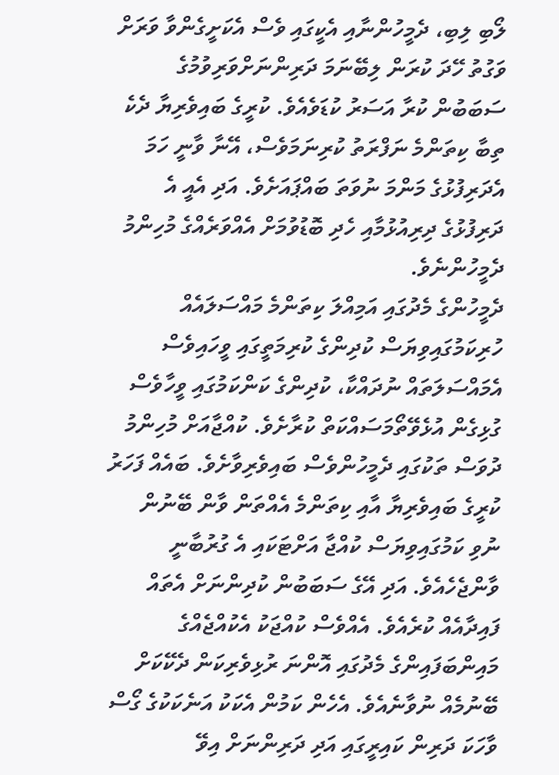ލޯބި ލިބި، ދެމީހުންނާއި އެކީގައި ވެސް އެކަށީގެންވާ ވަރަށް ވަގުތު ހޭދަ ކުރަން ލިބޭނަމަ ދަރިންނަށްވަރިވުމުގެ ސަބަބުން ކުރާ އަސަރު ކުޑަވެއެވެ. ކުރީގެ ބައިވެރިޔާ ދެކެ ތިބާ ކިތަންމެ ނަފްރަތު ކުރިނަމަވެސް، އޭނާ ވާނީ ހަމަ އެދަރިފުޅުގެ މަންމަ ނުވަތަ ބައްޕައަށެވެ. އަދި އެއީ އެ ދަރިފުޅުގެ ދިރިއުޅުމާއި ހެދި ބޮޑުވުމަށް އެއްވަރެއްގެ މުހިންމު ދެމީހުންނެވެ.
ދެމީހުންގެ މެދުގައި އަމިއްލަ ކިތަންމެ މައްސަލައެއް ހުރިކަމުގައިވިޔަސް ކުދިންގެ ކުރިމަތީގައި ވީހައިވެސް އެމައްސަލަތައް ނުދައްކާ، ކުދިންގެ ކަންކަމުގައި ވީހާވެސް ގުޅިގެން އުޅެވޭތޯމަސައްކަތް ކުރާށެވެ. ކުއްޖާއަށް މުހިންމު ދުވަސް ތަކުގައި ދެމީހުންވެސް ބައިވެރިވާށެވެ. ބައެއް ފަހަރު ކުރީގެ ބައިވެރިޔާ އާއި ކިތަންމެ އެއްތަން ވާން ބޭނުން ނުވި ކަމުގައިވިޔަސް ކުއްޖާ އަށްޓަކައި އެ ގުރުބާނީ ވާންޖެހެއެވެ. އަދި އޭގެ ސަބަބުން ކުދިންނަށް އެތައް ފައިދާއެއް ކުރެއެވެ. އެއްވެސް ކުއްޖަކު އެކުއްޖެއްގެ މައިންބަފައިންގެ މެދުގައި އޮންނަ ރުޅިވެރިކަން ދެކޭކަށް ބޭނުމެއް ނުވާނެއެވެ. އެހެން ކަމުން އެކަކު އަނެކަކުގެ ގޯސް ވާހަކަ ދަރިން ކައިރީގައި އަދި ދަރިންނަށް އިވޭ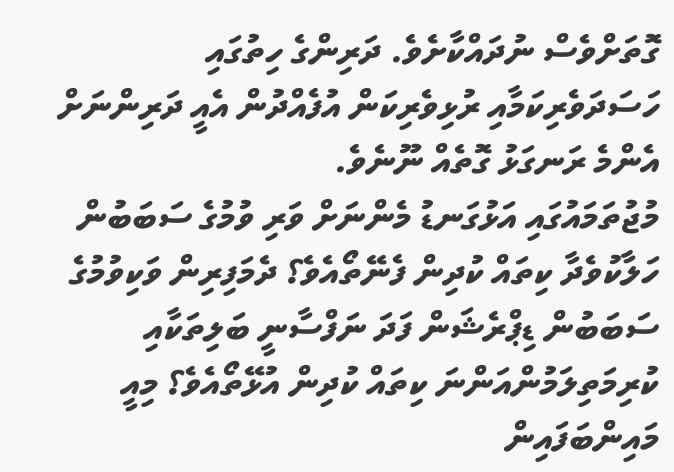ގޮތަށްވެސް ނުދައްކާށެވެ. ދަރިންގެ ހިތުގައި ހަސަދަވެރިކަމާއި ރުޅިވެރިކަން އުފެއްދުން އެއީ ދަރިންނަށް އެންމެ ރަނގަޅު ގޮތެއް ނޫނެވެ.
މުޖުތަމައުގައި އަޅުގަނޑު މެންނަށް ވަރި ވުމުގެ ސަބަބުން ހަލާކުވެދާ ކިތައް ކުދިން ފެނޭތޯއެވެ؟ ދެމަފިރިން ވަކިވުމުގެ ސަބަބުން ޑިޕްރެޝަން ފަދަ ނަފްސާނީ ބަލިތަކާއި ކުރިމަތިލަމުންއަންނަ ކިތައް ކުދިން އުޅޭތޯއެވެ؟ މިއީ މައިންބަފައިން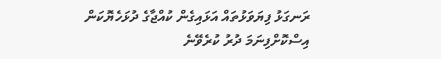ރަނގަޅު ފިޔަވަޅުތައް އަޅައިގެން ކުއްޖާގެ ދުޅަހެޔޮކަން އިސްކޮށްފިނަމަ ދުރު ކުރެވޭނެ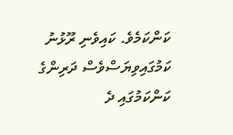ކަންކަމެވެ. ކައިވެނި ރޫޅުނު ކަމުގައިވިޔަސްވެސް ދަރިންގެ ކަންކަމުގައި ދެ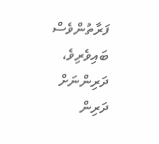ފަރާތުންވެސް ބައިވެރިވެ، ދަރިންނަށް ދަރިން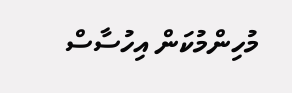މުހިންމުކަން އިހުސާސް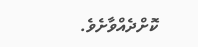ކޮށްދެއްވާށެވެ.